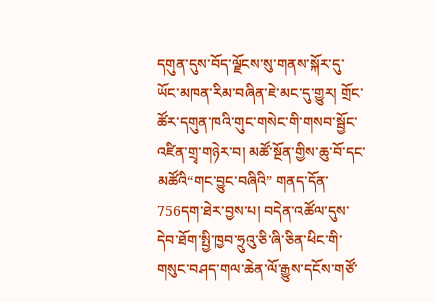དགུན་དུས་བོད་ལྗོངས་སུ་གནས་སྐོར་དུ་ཡོང་མཁན་རིམ་བཞིན་ཇེ་མང་དུ་གྱུར། གྲོང་ཚོར་དགུན་ཁའི་གུང་གསེང་གི་གསབ་སྦྱོང་འཛིན་གྲྭ་གཉེར་བ། མཚོ་སྔོན་གྱིས་ཆུ་བོ་དང་མཚོའི“གང་བྱུང་བཞིའི” གནད་དོན་756དག་ཐེར་བྱས་པ། བདེན་འཚོལ་དུས་དེབ་ཐོག་སྤྱི་ཁྱབ་ཧྲུའུ་ཅི་ཞི་ཅིན་ཕིང་གི་གསུང་བཤད་གལ་ཆེན་ལོ་རྒྱུས་དངོས་གཙོ་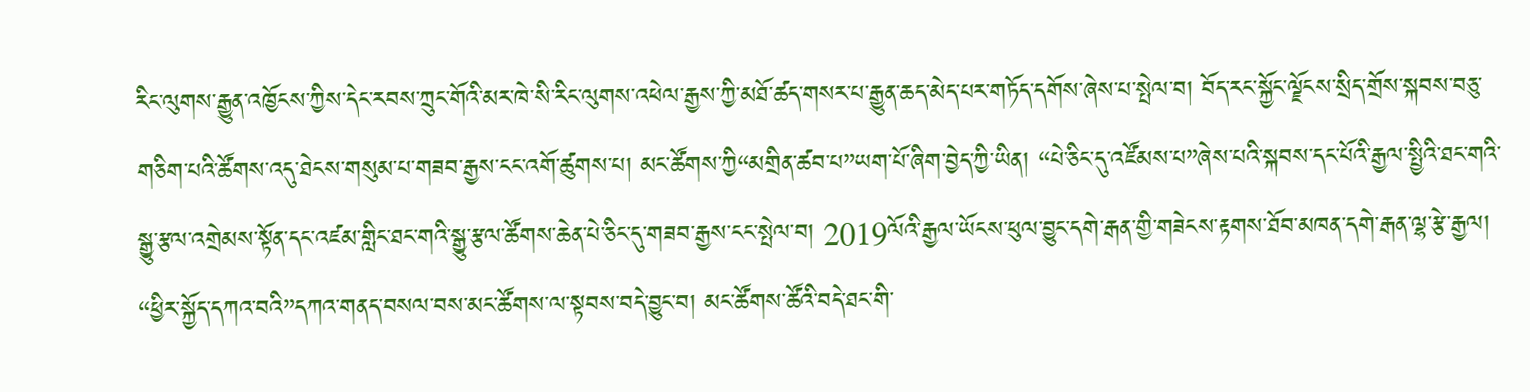རིང་ལུགས་རྒྱུན་འཁྱོངས་ཀྱིས་དེང་རབས་ཀྲུང་གོའི་མར་ཁེ་སི་རིང་ལུགས་འཕེལ་རྒྱས་ཀྱི་མཐོ་ཚད་གསར་པ་རྒྱུན་ཆད་མེད་པར་གཏོད་དགོས་ཞེས་པ་སྤེལ་བ། བོད་རང་སྐྱོང་ལྗོངས་སྲིད་གྲོས་སྐབས་བཅུ་གཅིག་པའི་ཚོགས་འདུ་ཐེངས་གསུམ་པ་གཟབ་རྒྱས་ངང་འགོ་ཚུགས་པ། མང་ཚོགས་ཀྱི“མགྲིན་ཚབ་པ”ཡག་པོ་ཞིག་བྱེད་ཀྱི་ཡིན། “པེ་ཅིང་དུ་འཛོམས་པ”ཞེས་པའི་སྐབས་དང་པོའི་རྒྱལ་སྤྱིའི་ཐང་གའི་སྒྱུ་རྩལ་འགྲེམས་སྟོན་དང་འཛམ་གླིང་ཐང་གའི་སྒྱུ་རྩལ་ཚོགས་ཆེན་པེ་ཅིང་དུ་གཟབ་རྒྱས་ངང་སྤེལ་བ། 2019ལོའི་རྒྱལ་ཡོངས་ཕུལ་བྱུང་དགེ་རྒན་གྱི་གཟེངས་རྟགས་ཐོབ་མཁན་དགེ་རྒན་ལྷ་རྩེ་རྒྱལ། “ཕྱིར་སྐྱོད་དཀའ་བའི”དཀའ་གནད་བསལ་བས་མང་ཚོགས་ལ་སྟབས་བདེ་བྱུང་བ། མང་ཚོགས་ཚོའི་བདེ་ཐང་གི་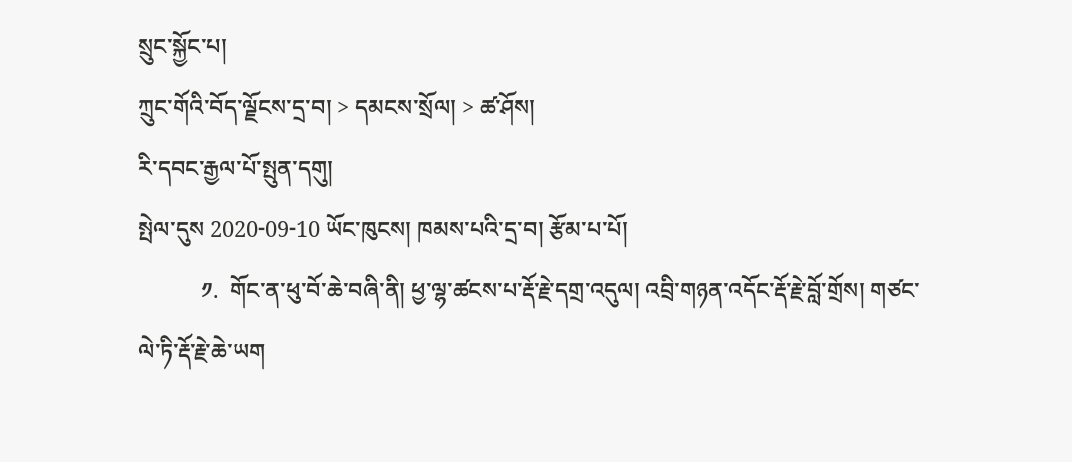སྲུང་སྐྱོང་པ།
ཀྲུང་གོའི་བོད་ལྗོངས་དྲ་བ། > དམངས་སྲོལ། > ཚ་ཤོས།
རི་དབང་རྒྱལ་པོ་སྤུན་དགུ།
སྤེལ་དུས 2020-09-10 ཡོང་ཁུངས། ཁམས་པའི་དྲ་བ། རྩོམ་པ་པོ།
           ༡.  གོང་ན་ཕུ་བོ་ཆེ་བཞི་ནི། ཕྱ་ལྷ་ཚངས་པ་རྡོ་རྗེ་དགྲ་འདུལ། འབྲི་གཉན་འདོང་རྡོ་རྗེ་བློ་གྲོས། གཙང་ལེ་ཏི་རྡོ་རྗེ་ཆེ་ཡག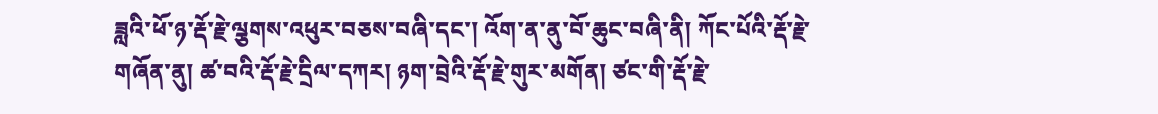ཟླའི་ཕོ་ཉ་རྡོ་རྗེ་ལྕགས་འཕུར་བཅས་བཞི་དང་། འོག་ན་ནུ་བོ་ཆུང་བཞི་ནི། ཀོང་པོའི་རྡོ་རྗེ་གཞོན་ནུ། ཚ་བའི་རྡོ་རྗེ་དྲིལ་དཀར། ཉག་བྲེའི་རྡོ་རྗེ་གུར་མགོན། ཙང་གི་རྡོ་རྗེ་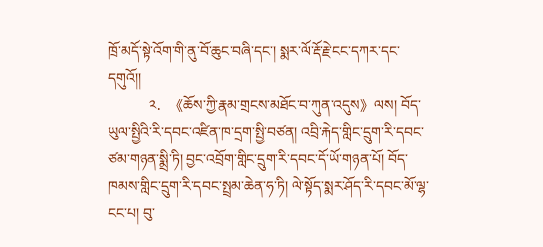ཁྲོ་མདོ་སྟེ་འོག་གི་ནུ་བོ་ཆུང་བཞི་དང་། སྨར་ལོ་རྡོ་རྗེ་ངང་དཀར་དང་དགུའོ།།
           ༢.  《ཆོས་ཀྱི་རྣམ་གྲངས་མཐོང་བ་ཀུན་འདུས》ལས། བོད་ཡུལ་སྤྱིའི་རི་དབང་འཛིན་ཁ་དྲག་སྤྱི་བཙན། འབྲི་རྐེད་གླིང་དྲུག་རི་དབང་ཙམ་གཉན་སྨྲི་ཏི། བྱང་འབྲོག་གླིང་དྲུག་རི་དབང་དོ་ཡོ་གཉན་པོ། བོད་ཁམས་གླིང་དྲུག་རི་དབང་སྤྲམ་ཆེན་ཧ་ཏི། ལེ་སྟོད་སྨར་ཤོད་རི་དབང་མོ་ལྷ་ངང་པ། བུ་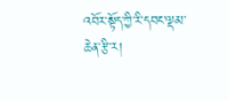འབོར་སྟོད་ཀྱི་རི་དབང་ལྡམ་ཆེན་རྩི་ར།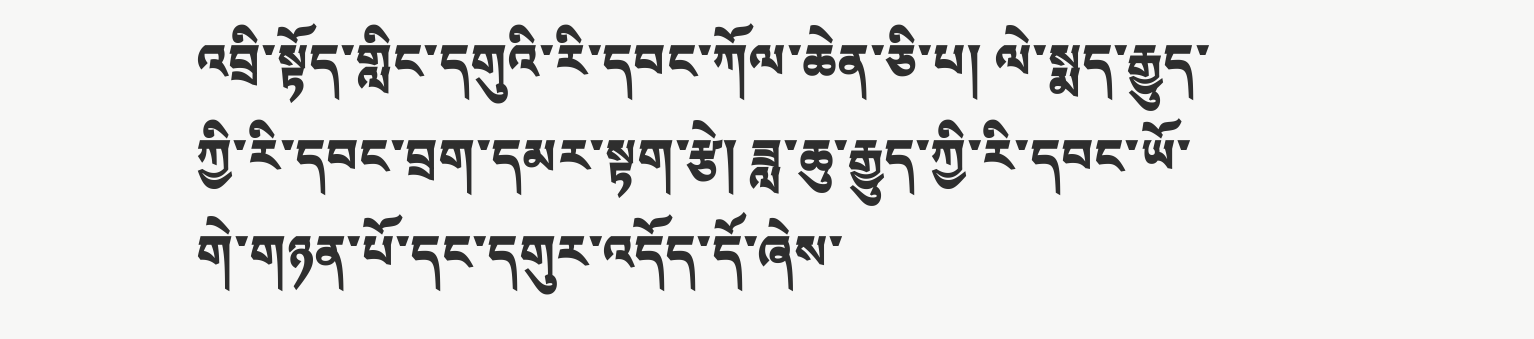འབྲི་སྟོད་གླིང་དགུའི་རི་དབང་ཀོལ་ཆེན་ཅི་པ། ལེ་སྨད་རྒྱུད་ཀྱི་རི་དབང་བྲག་དམར་སྟག་རྩེ། ཟླ་ཆུ་རྒྱུད་ཀྱི་རི་དབང་ཡོ་གེ་གཉན་པོ་དང་དགུར་འདོད་དོ་ཞེས་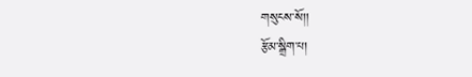གསུངས་སོ།།
རྩོམ་སྒྲིག་པ།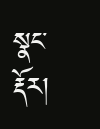སྣང་རྡོར།